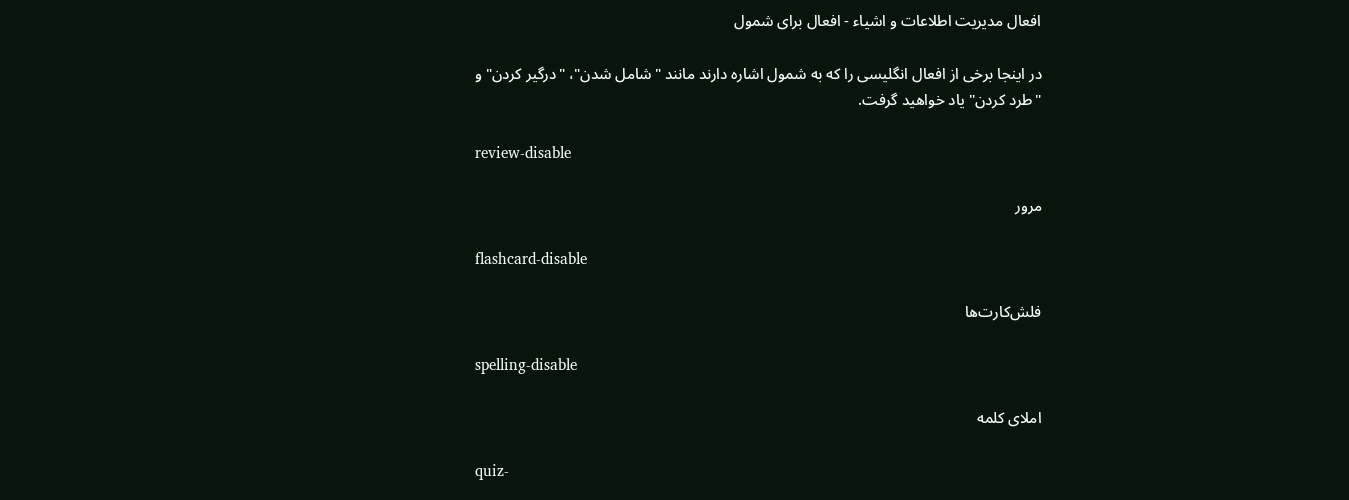افعال مدیریت اطلاعات و اشیاء - افعال برای شمول

در اینجا برخی از افعال انگلیسی را که به شمول اشاره دارند مانند "شامل شدن"، "درگیر کردن" و "طرد کردن" یاد خواهید گرفت.

review-disable

مرور

flashcard-disable

فلش‌کارت‌ها

spelling-disable

املای کلمه

quiz-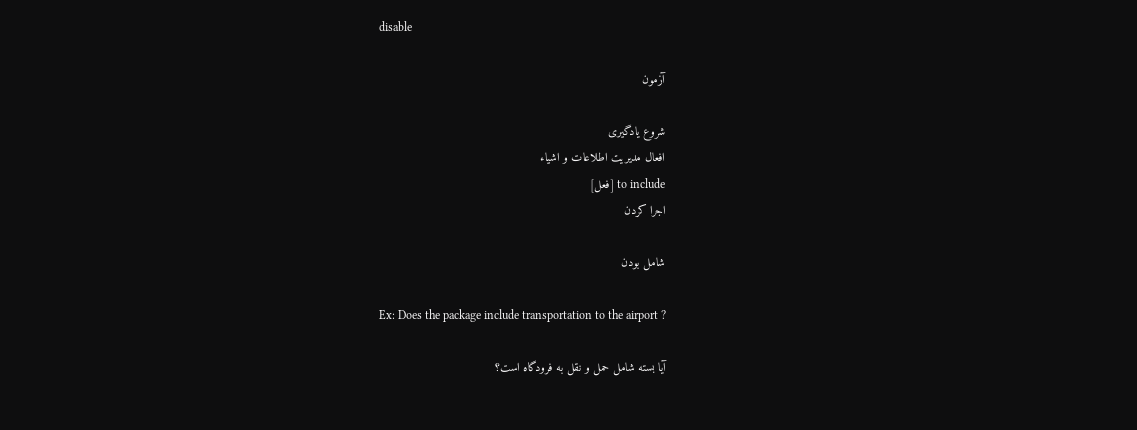disable

آزمون

شروع یادگیری
افعال مدیریت اطلاعات و اشیاء
to include [فعل]
اجرا کردن

شامل بودن

Ex: Does the package include transportation to the airport ?

آیا بسته شامل حمل و نقل به فرودگاه است؟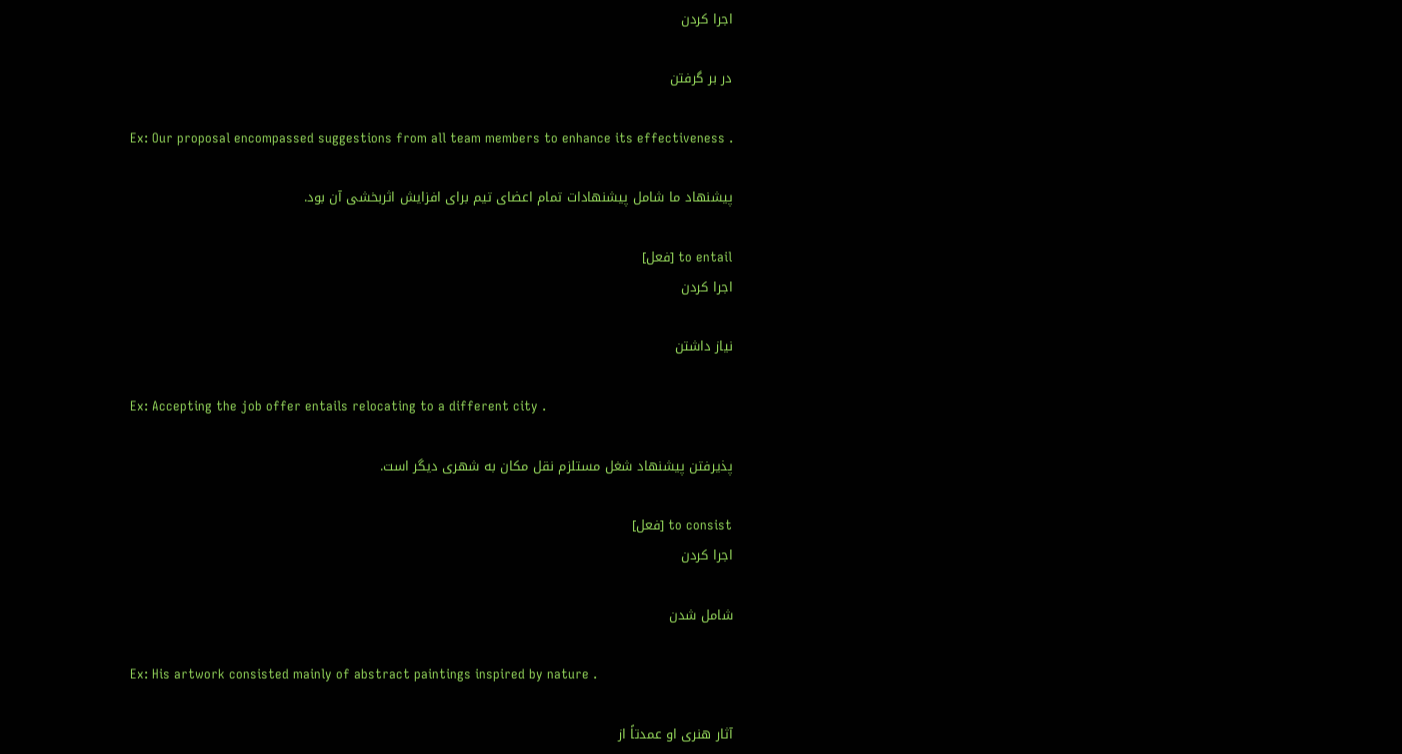اجرا کردن

در بر گرفتن

Ex: Our proposal encompassed suggestions from all team members to enhance its effectiveness .

پیشنهاد ما شامل پیشنهادات تمام اعضای تیم برای افزایش اثربخشی آن بود.

to entail [فعل]
اجرا کردن

نیاز داشتن

Ex: Accepting the job offer entails relocating to a different city .

پذیرفتن پیشنهاد شغل مستلزم نقل مکان به شهری دیگر است.

to consist [فعل]
اجرا کردن

شامل شدن

Ex: His artwork consisted mainly of abstract paintings inspired by nature .

آثار هنری او عمدتاً از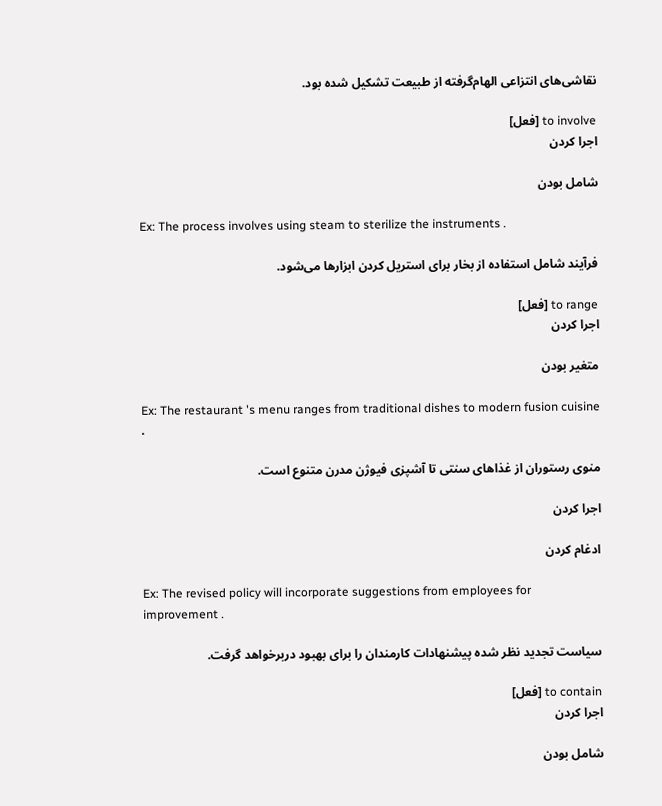نقاشی‌های انتزاعی الهام‌گرفته از طبیعت تشکیل شده بود.

to involve [فعل]
اجرا کردن

شامل بودن

Ex: The process involves using steam to sterilize the instruments .

فرآیند شامل استفاده از بخار برای استریل کردن ابزارها می‌شود.

to range [فعل]
اجرا کردن

متغیر بودن

Ex: The restaurant 's menu ranges from traditional dishes to modern fusion cuisine .

منوی رستوران از غذاهای سنتی تا آشپزی فیوژن مدرن متنوع است.

اجرا کردن

ادغام کردن

Ex: The revised policy will incorporate suggestions from employees for improvement .

سیاست تجدید نظر شده پیشنهادات کارمندان را برای بهبود دربرخواهد گرفت.

to contain [فعل]
اجرا کردن

شامل بودن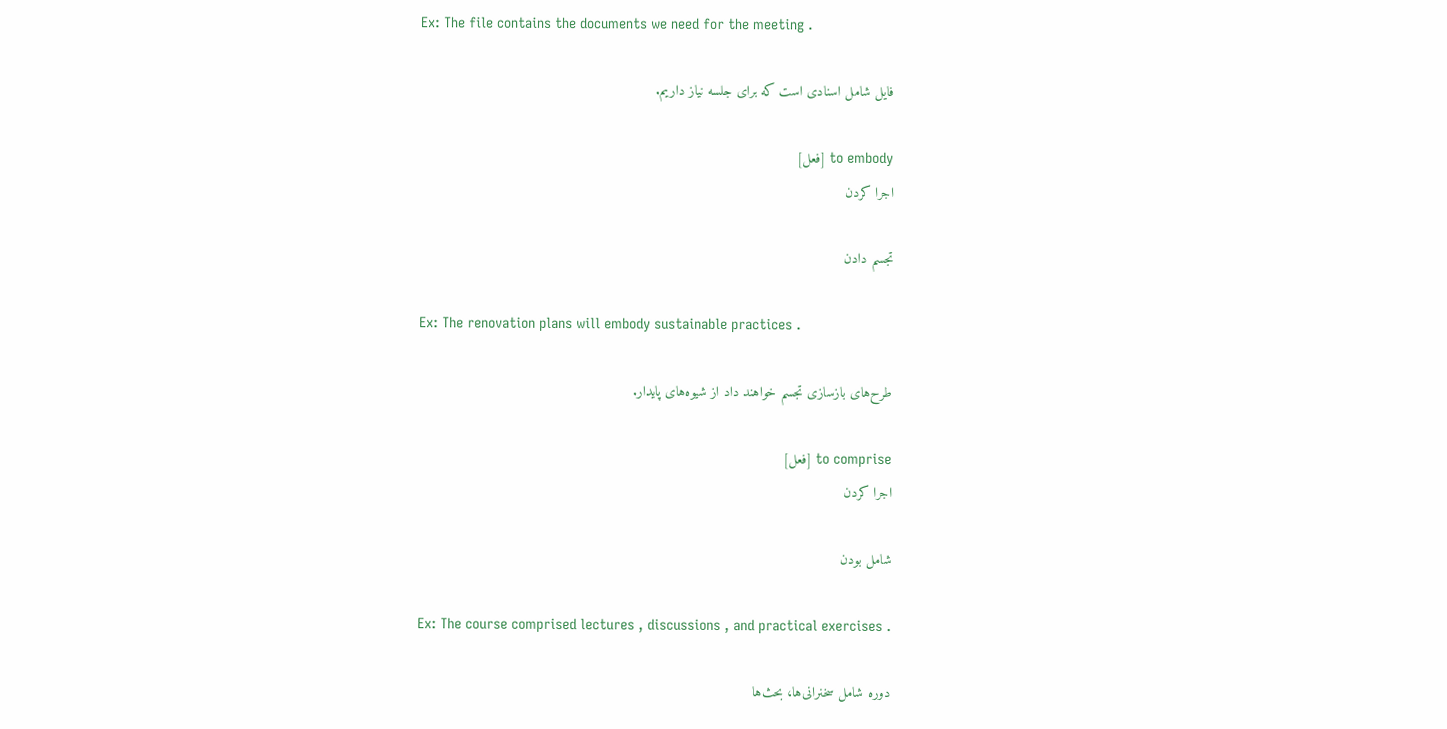Ex: The file contains the documents we need for the meeting .

فایل شامل اسنادی است که برای جلسه نیاز داریم.

to embody [فعل]
اجرا کردن

تجسم دادن

Ex: The renovation plans will embody sustainable practices .

طرح‌های بازسازی تجسم خواهند داد از شیوه‌های پایدار.

to comprise [فعل]
اجرا کردن

شامل بودن

Ex: The course comprised lectures , discussions , and practical exercises .

دوره شامل سخنرانی‌ها، بحث‌ها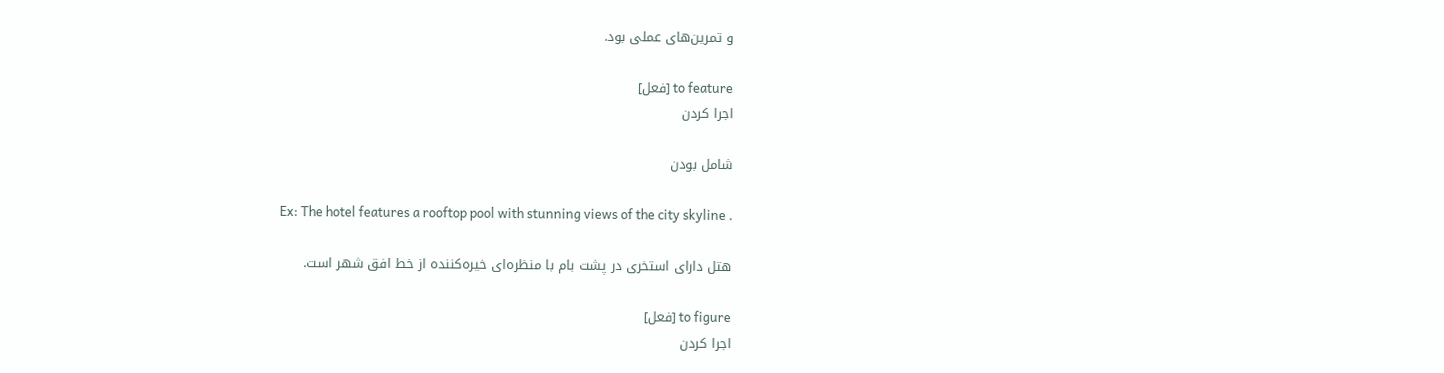و تمرین‌های عملی بود.

to feature [فعل]
اجرا کردن

شامل بودن

Ex: The hotel features a rooftop pool with stunning views of the city skyline .

هتل دارای استخری در پشت بام با منظره‌ای خیره‌کننده از خط افق شهر است.

to figure [فعل]
اجرا کردن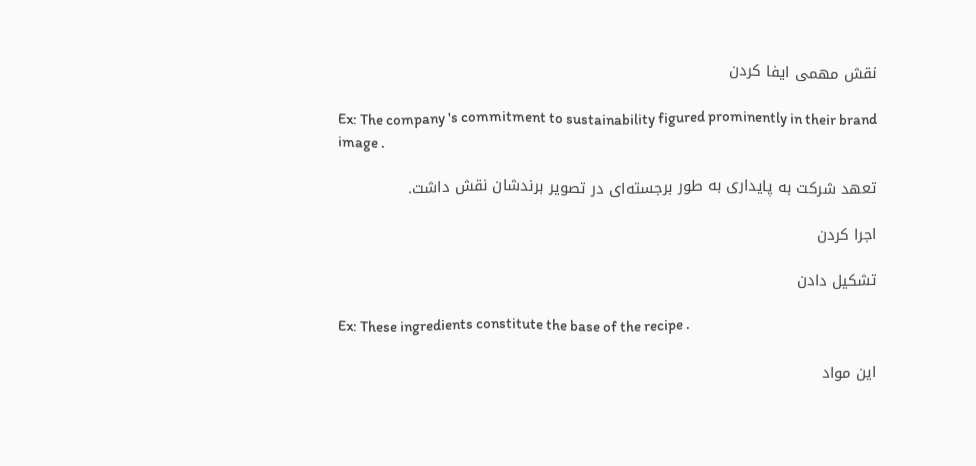نقش مهمی ایفا کردن

Ex: The company 's commitment to sustainability figured prominently in their brand image .

تعهد شرکت به پایداری به طور برجسته‌ای در تصویر برندشان نقش داشت.

اجرا کردن

تشکیل دادن

Ex: These ingredients constitute the base of the recipe .

این مواد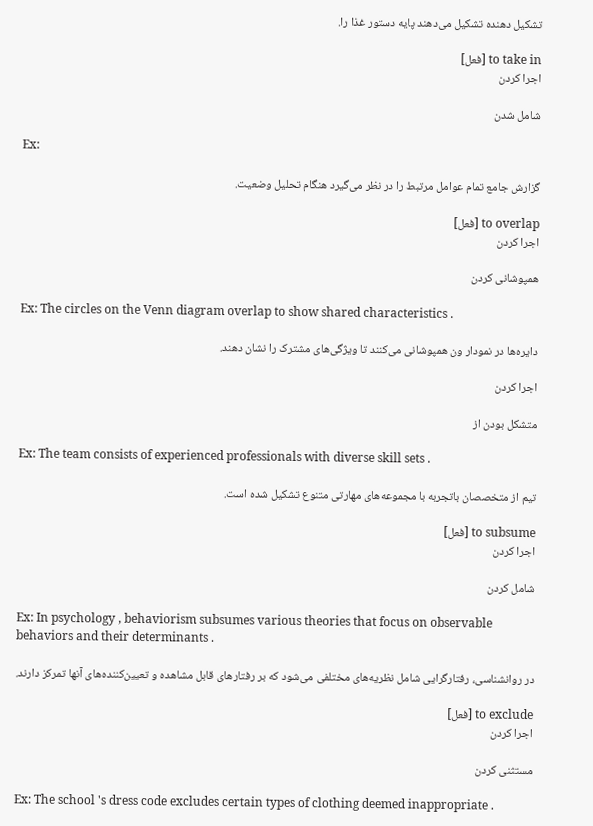تشکیل دهنده تشکیل می‌دهند پایه دستور غذا را.

to take in [فعل]
اجرا کردن

شامل شدن

Ex:

گزارش جامع تمام عوامل مرتبط را در نظر می‌گیرد هنگام تحلیل وضعیت.

to overlap [فعل]
اجرا کردن

همپوشانی کردن

Ex: The circles on the Venn diagram overlap to show shared characteristics .

دایره‌ها در نمودار ون همپوشانی می‌کنند تا ویژگی‌های مشترک را نشان دهند.

اجرا کردن

متشکل بودن از

Ex: The team consists of experienced professionals with diverse skill sets .

تیم از متخصصان باتجربه با مجموعه‌های مهارتی متنوع تشکیل شده است.

to subsume [فعل]
اجرا کردن

شامل کردن

Ex: In psychology , behaviorism subsumes various theories that focus on observable behaviors and their determinants .

در روانشناسی، رفتارگرایی شامل نظریه‌های مختلفی می‌شود که بر رفتارهای قابل مشاهده و تعیین‌کننده‌های آنها تمرکز دارند.

to exclude [فعل]
اجرا کردن

مستثنی کردن

Ex: The school 's dress code excludes certain types of clothing deemed inappropriate .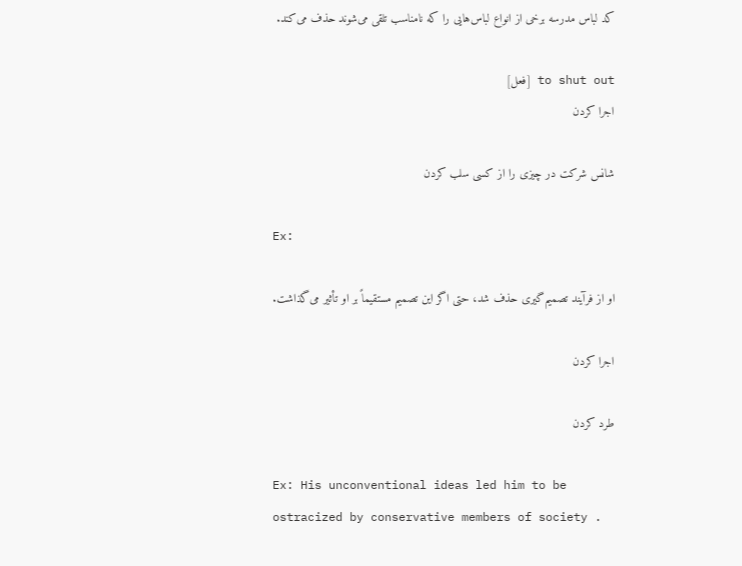کد لباس مدرسه برخی از انواع لباس‌هایی را که نامناسب تلقی می‌شوند حذف می‌کند.

to shut out [فعل]
اجرا کردن

شانس شرکت در چیزی را از کسی سلب کردن

Ex:

او از فرآیند تصمیم‌گیری حذف شد، حتی اگر این تصمیم مستقیماً بر او تأثیر می‌گذاشت.

اجرا کردن

طرد کردن

Ex: His unconventional ideas led him to be ostracized by conservative members of society .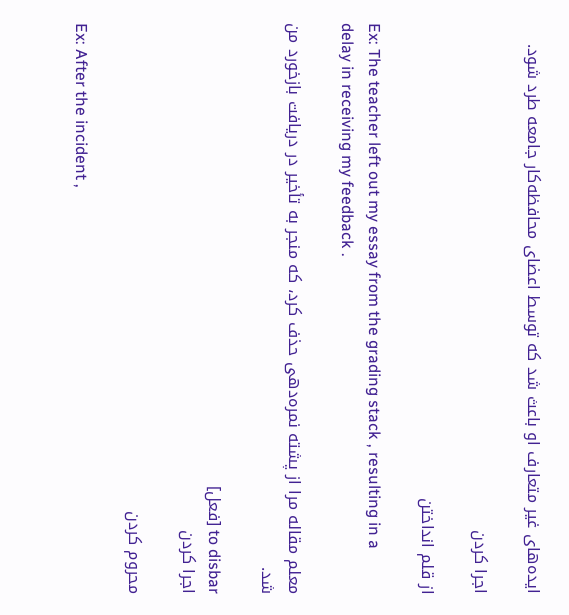ایده‌های غیر متعارف او باعث شد که توسط اعضای محافظه‌کار جامعه طرد شود.

اجرا کردن

از قلم انداختن

Ex: The teacher left out my essay from the grading stack , resulting in a delay in receiving my feedback .

معلم مقاله مرا از پشته نمره‌دهی حذف کرد، که منجر به تأخیر در دریافت بازخورد من شد.

to disbar [فعل]
اجرا کردن

محروم کردن

Ex: After the incident ,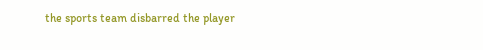the sports team disbarred the player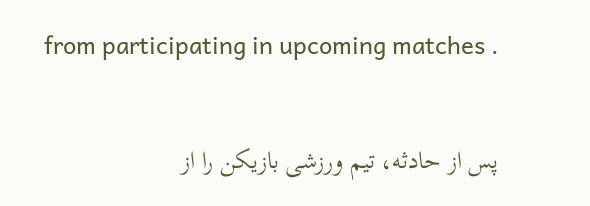from participating in upcoming matches .

پس از حادثه، تیم ورزشی بازیکن را از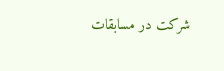شرکت در مسابقات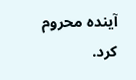آینده محروم کرد.